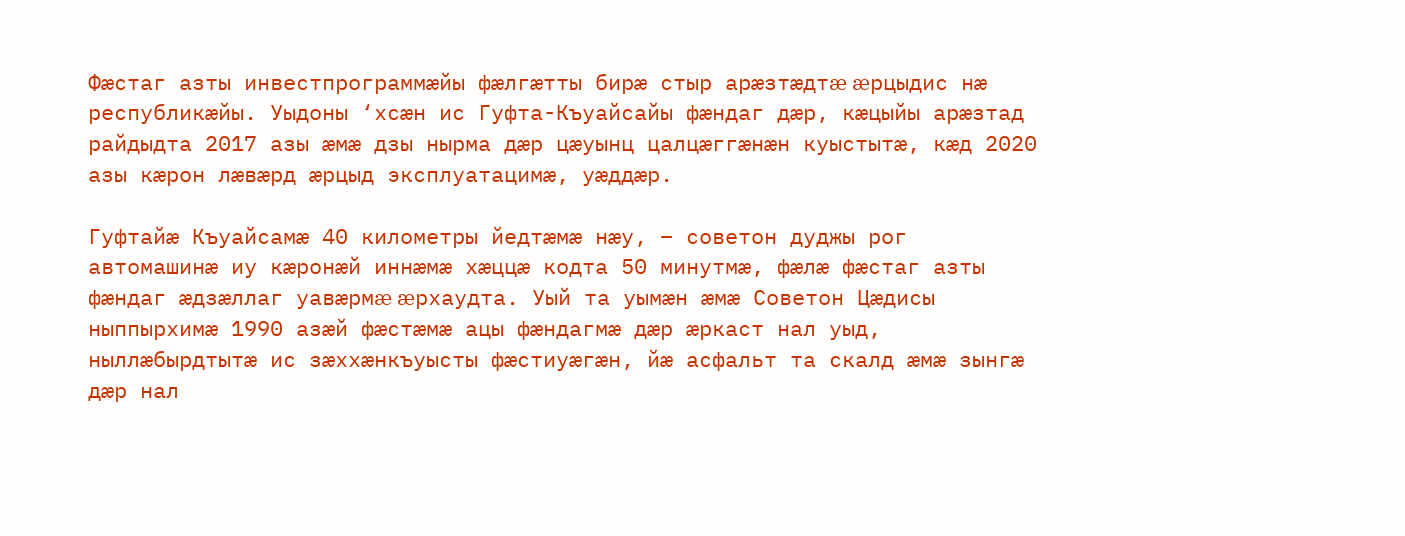Фæстаг азты инвестпрограммæйы фæлгæтты бирæ стыр арæзтæдтæ æрцыдис нæ республикæйы. Уыдоны ‘хсæн ис Гуфта-Къуайсайы фæндаг дæр, кæцыйы арæзтад райдыдта 2017 азы æмæ дзы нырма дæр цæуынц цалцæггæнæн куыстытæ, кæд 2020 азы кæрон лæвæрд æрцыд эксплуатацимæ, уæддæр.

Гуфтайæ Къуайсамæ 40 километры йедтæмæ нæу, – советон дуджы рог автомашинæ иу кæронæй иннæмæ хæццæ кодта 50 минутмæ, фæлæ фæстаг азты фæндаг æдзæллаг уавæрмæ æрхаудта. Уый та уымæн æмæ Советон Цæдисы ныппырхимæ 1990 азæй фæстæмæ ацы фæндагмæ дæр æркаст нал уыд, ныллæбырдтытæ ис зæххæнкъуысты фæстиуæгæн, йæ асфальт та скалд æмæ зынгæ дæр нал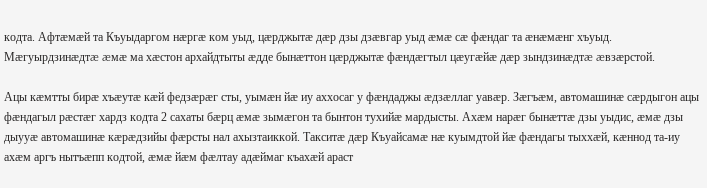кодта. Афтæмæй та Къуыдаргом нæргæ ком уыд, цæрджытæ дæр дзы дзæвгар уыд æмæ сæ фæндаг та æнæмæнг хъуыд. Мæгуырдзинæдтæ æмæ ма хæстон архайдтыты æдде бынæттон цæрджытæ фæндæгтыл цæугæйæ дæр зындзинæдтæ æвзæрстой.

Ацы кæмтты бирæ хъæутæ кæй федзæрæг сты, уымæн йæ иу аххосаг у фæндаджы æдзæллаг уавæр. Зæгъæм, автомашинæ сæрдыгон ацы фæндагыл рæстæг хардз кодта 2 сахаты бæрц æмæ зымæгон та бынтон тухийæ мардысты. Ахæм нарæг бынæттæ дзы уыдис, æмæ дзы дыууæ автомашинæ кæрæдзийы фæрсты нал ахызтаиккой. Такситæ дæр Къуайсамæ нæ куымдтой йæ фæндагы тыххæй, кæннод та-иу ахæм аргъ нытъæпп кодтой, æмæ йæм фæлтау адæймаг къахæй араст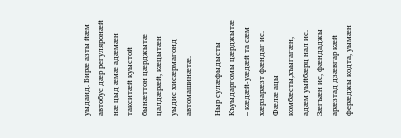уыдаид. Бирæ азты йæм автобус дæр регуляронæй нæ цыд æмæ адæмæн такситæй куыстой бынæттон цæрджытæ цалдæрæй, кæцытæн уыдис хисæрмагонд автомашинæтæ.

Ныр сулæфыдысты Къуыдаргомы цæрджытæ – кæдæй-уæдæй та сæм хæрзарæзт фæндаг ис. Фæлæ ацы комбæсты,хъыгагæн, адæм уыйбæрц нал ис. Зæгъæн ис, фæндаджы арæзтад дзæвгар кæй ферæджы кодта, уымæн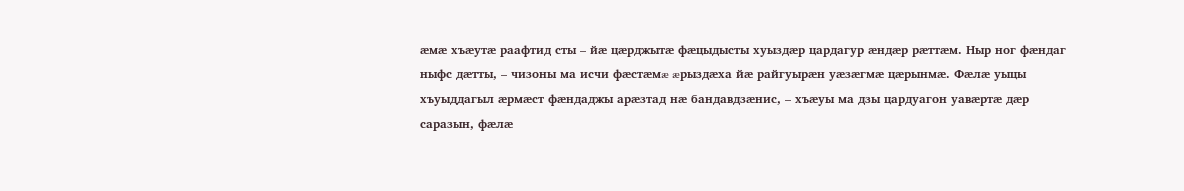æмæ хъæутæ раафтид сты – йæ цæрджытæ фæцыдысты хуыздæр цардагур æндæр рæттæм. Ныр ног фæндаг ныфс дæтты, – чизоны ма исчи фæстæмæ æрыздæха йæ райгуырæн уæзæгмæ цæрынмæ. Фæлæ уыцы хъуыддагыл æрмæст фæндаджы арæзтад нæ бандавдзæнис, – хъæуы ма дзы цардуагон уавæртæ дæр саразын, фæлæ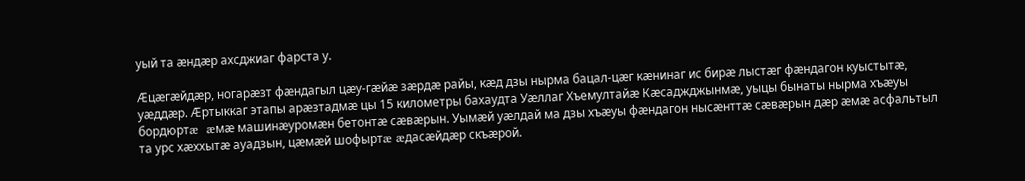уый та æндæр ахсджиаг фарста у.

Æцæгæйдæр, ногарæзт фæндагыл цæу-гæйæ зæрдæ райы, кæд дзы нырма бацал-цæг кæнинаг ис бирæ лыстæг фæндагон куыстытæ, уæддæр. Æртыккаг этапы арæзтадмæ цы 15 километры бахаудта Уæллаг Хъемултайæ Кæсаджджынмæ, уыцы бынаты нырма хъæуы бордюртæ  æмæ машинæуромæн бетонтæ сæвæрын. Уымæй уæлдай ма дзы хъæуы фæндагон нысæнттæ сæвæрын дæр æмæ асфальтыл та урс хæххытæ ауадзын, цæмæй шофыртæ æдасæйдæр скъæрой.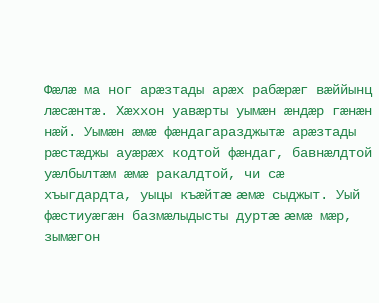Фæлæ ма ног арæзтады арæх рабæрæг вæййынц лæсæнтæ. Хæххон уавæрты уымæн æндæр гæнæн нæй. Уымæн æмæ фæндагаразджытæ арæзтады рæстæджы ауæрæх кодтой фæндаг, бавнæлдтой уæлбылтæм æмæ ракалдтой, чи сæ хъыгдардта, уыцы къæйтæ æмæ сыджыт. Уый фæстиуæгæн базмæлыдысты дуртæ æмæ мæр, зымæгон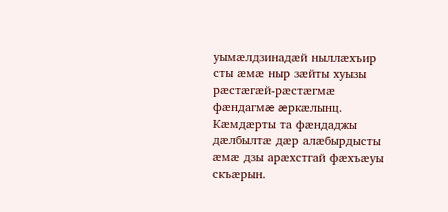уымæлдзинадæй ныллæхъир сты æмæ ныр зæйты хуызы рæстæгæй-рæстæгмæ фæндагмæ æркæлынц. Кæмдæрты та фæндаджы дæлбылтæ дæр алæбырдысты æмæ дзы арæхстгай фæхъæуы скъæрын.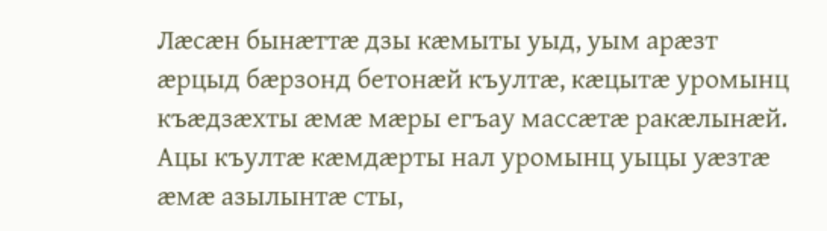Лæсæн бынæттæ дзы кæмыты уыд, уым арæзт æрцыд бæрзонд бетонæй къултæ, кæцытæ уромынц къæдзæхты æмæ мæры егъау массæтæ ракæлынæй. Ацы къултæ кæмдæрты нал уромынц уыцы уæзтæ æмæ азылынтæ сты,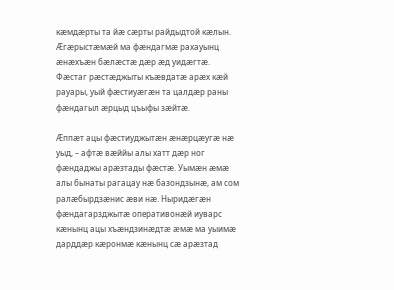кæмдæрты та йæ сæрты райдыдтой кæлын. Æгæрыстæмæй ма фæндагмæ рахауынц æнæхъæн бæлæстæ дæр æд уидæгтæ. Фæстаг рæстæджыты къæвдатæ арæх кæй рауары, уый фæстиуæгæн та цалдæр раны фæндагыл æрцыд цъыфы зæйтæ.

Æппæт ацы фæстиуджытæн æнæрцæугæ нæ уыд, – афтæ вæййы алы хатт дæр ног фæндаджы арæзтады фæстæ. Уымæн æмæ алы бынаты рагацау нæ базондзынæ, ам сом ралæбырдзæнис æви нæ. Ныридæгæн фæндагарзджытæ оперативонæй иуварс кæнынц ацы хъæндзинæдтæ æмæ ма уыимæ дарддæр кæронмæ кæнынц сæ арæзтад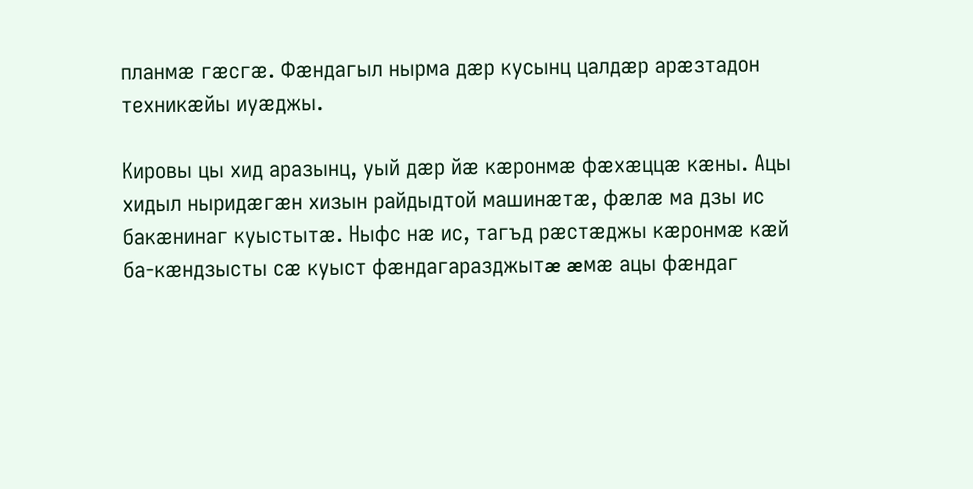планмæ гæсгæ. Фæндагыл нырма дæр кусынц цалдæр арæзтадон техникæйы иуæджы.

Кировы цы хид аразынц, уый дæр йæ кæронмæ фæхæццæ кæны. Ацы хидыл ныридæгæн хизын райдыдтой машинæтæ, фæлæ ма дзы ис бакæнинаг куыстытæ. Ныфс нæ ис, тагъд рæстæджы кæронмæ кæй ба-кæндзысты сæ куыст фæндагаразджытæ æмæ ацы фæндаг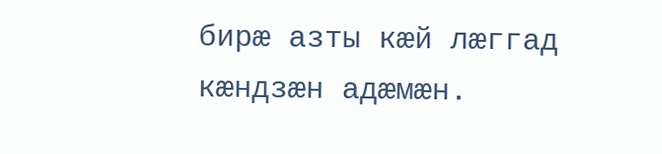бирæ азты кæй лæггад кæндзæн адæмæн.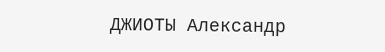ДЖИОТЫ Александр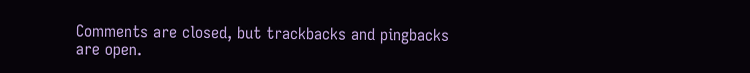Comments are closed, but trackbacks and pingbacks are open.